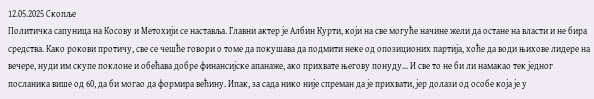12.05.2025 Скопље
Политичка сапуница на Косову и Метохији се наставља. Главни актер је Албин Курти, који на све могуће начине жели да остане на власти и не бира средства. Како рокови протичу, све се чешће говори о томе да покушава да подмити неке од опозиционих партија, хоће да води њихове лидере на вечере, нуди им скупе поклоне и обећава добре финансијске апанаже, ако прихвате његову понуду… И све то не би ли намакао тек једног посланика више од 60, да би могао да формира већину. Ипак, за сада нико није спреман да је прихвати, јер долази од особе која је у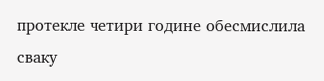протекле четири године обесмислила сваку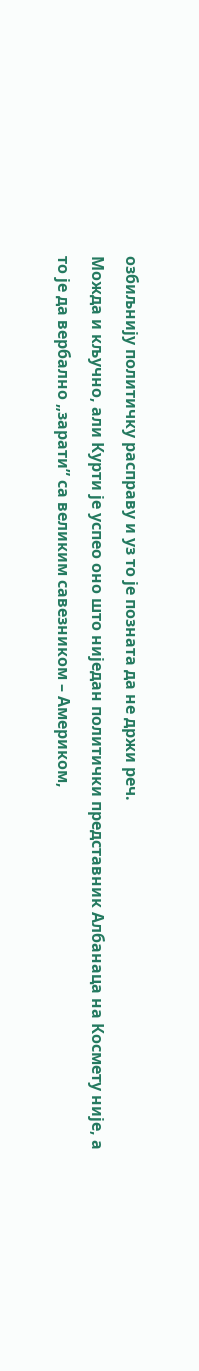озбиљнију политичку расправу и уз то је позната да не држи реч.
Можда и кључно, али Курти је успео оно што ниједан политички представник Албанаца на Космету није, а то је да вербално „зарати” са великим савезником – Америком,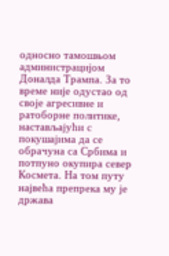односно тамошњом администрацијом Доналда Трампа. За то време није одустао од своје агресивне и ратоборне политике, настављајући с покушајима да се обрачуна са Србима и потпуно окупира север Космета. На том путу највећа препрека му је држава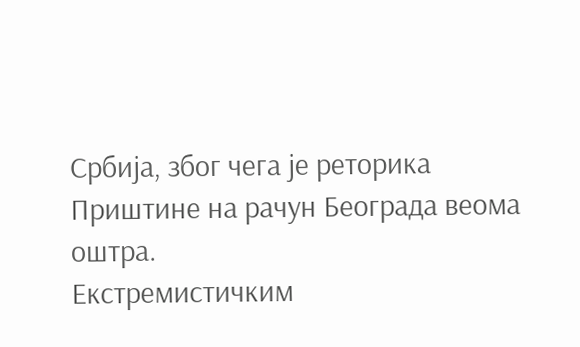Србија, због чега је реторика Приштине на рачун Београда веома оштра.
Екстремистичким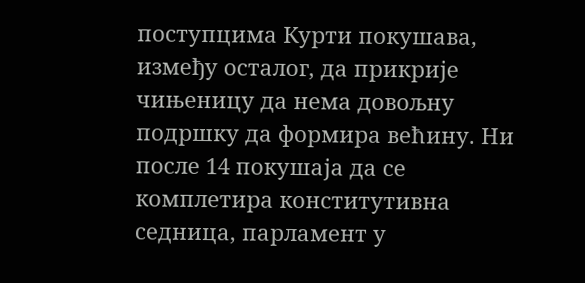поступцима Курти покушава, између осталог, да прикрије чињеницу да нема довољну подршку да формира већину. Ни после 14 покушаја да се комплетира конститутивна седница, парламент у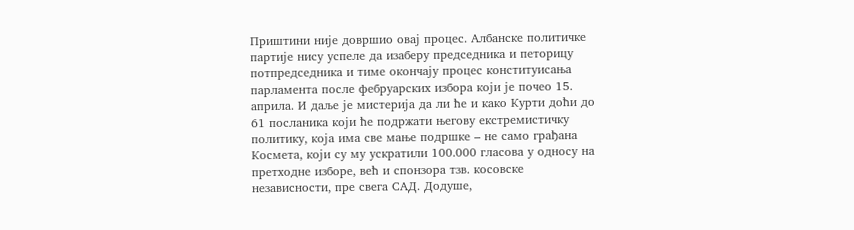Приштини није довршио овај процес. Албанске политичке партије нису успеле да изаберу председника и петорицу потпредседника и тиме окончају процес конституисања парламента после фебруарских избора који је почео 15. априла. И даље је мистерија да ли ће и како Курти доћи до 61 посланика који ће подржати његову екстремистичку политику, која има све мање подршке – не само грађана Космета, који су му ускратили 100.000 гласова у односу на претходне изборе, већ и спонзора тзв. косовске независности, пре свега САД. Додуше,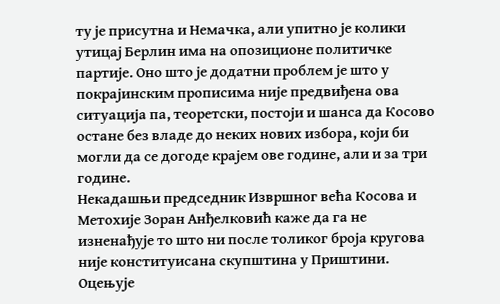ту је присутна и Немачка, али упитно је колики утицај Берлин има на опозиционе политичке партије. Оно што је додатни проблем је што у покрајинским прописима није предвиђена ова ситуација па, теоретски, постоји и шанса да Косово остане без владе до неких нових избора, који би могли да се догоде крајем ове године, али и за три године.
Некадашњи председник Извршног већа Косова и Метохије Зоран Анђелковић каже да га не изненађује то што ни после толиког броја кругова није конституисана скупштина у Приштини. Оцењује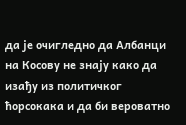да је очигледно да Албанци на Косову не знају како да изађу из политичког ћорсокака и да би вероватно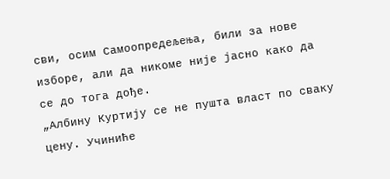сви, осим Самоопредељења, били за нове изборе, али да никоме није јасно како да се до тога дође.
„Албину Куртију се не пушта власт по сваку цену. Учиниће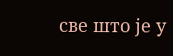све што је у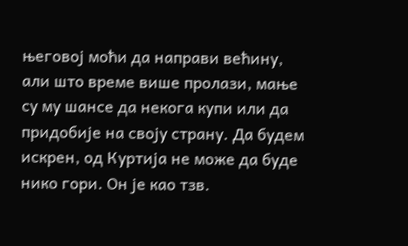његовој моћи да направи већину, али што време више пролази, мање су му шансе да некога купи или да придобије на своју страну. Да будем искрен, од Куртија не може да буде нико гори. Он је као тзв.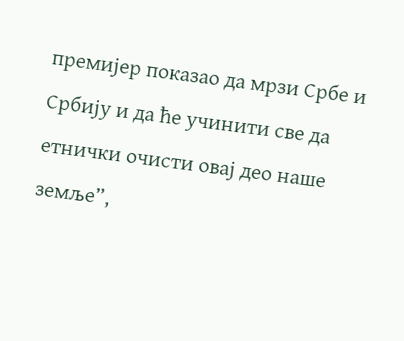премијер показао да мрзи Србе и Србију и да ће учинити све да етнички очисти овај део наше земље”,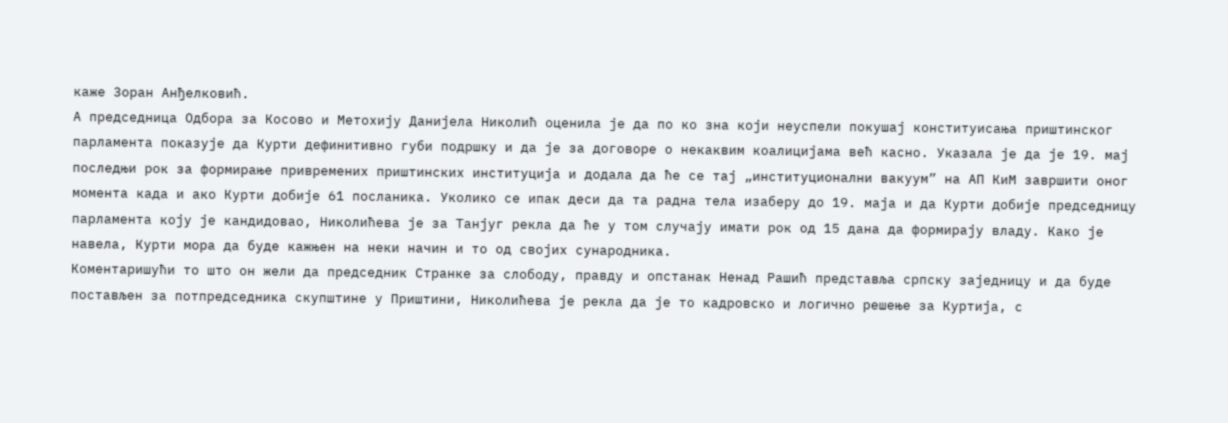каже Зоран Анђелковић.
А председница Одбора за Косово и Метохију Данијела Николић оценила је да по ко зна који неуспели покушај конституисања приштинског парламента показује да Курти дефинитивно губи подршку и да је за договоре о некаквим коалицијама већ касно. Указала је да је 19. мај последњи рок за формирање привремених приштинских институција и додала да ће се тај „институционални вакуум” на АП КиМ завршити оног момента када и ако Курти добије 61 посланика. Уколико се ипак деси да та радна тела изаберу до 19. маја и да Курти добије председницу парламента коју је кандидовао, Николићева је за Танјуг рекла да ће у том случају имати рок од 15 дана да формирају владу. Како је навела, Курти мора да буде кажњен на неки начин и то од својих сународника.
Коментаришући то што он жели да председник Странке за слободу, правду и опстанак Ненад Рашић представља српску заједницу и да буде постављен за потпредседника скупштине у Приштини, Николићева је рекла да је то кадровско и логично решење за Куртија, с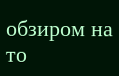обзиром на то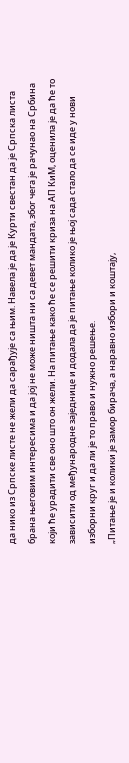да нико из Српске листе не жели да сарађује са њим. Навела је да је Курти свестан да је Српска листа брана његовим интересима и да јој не може ништа ни са девет мандата, због чега је рачунао на Србина који ће урадити све оно што он жели. На питање како ће се решити криза на АП КиМ, оценила је да ће то зависити од међународне заједнице и додала да је питање колико је њој сада стало да се иде у нови изборни круг и да ли је то право и нужно решење.
„Питање је и колики је замор бирача, а наравно избори и коштају,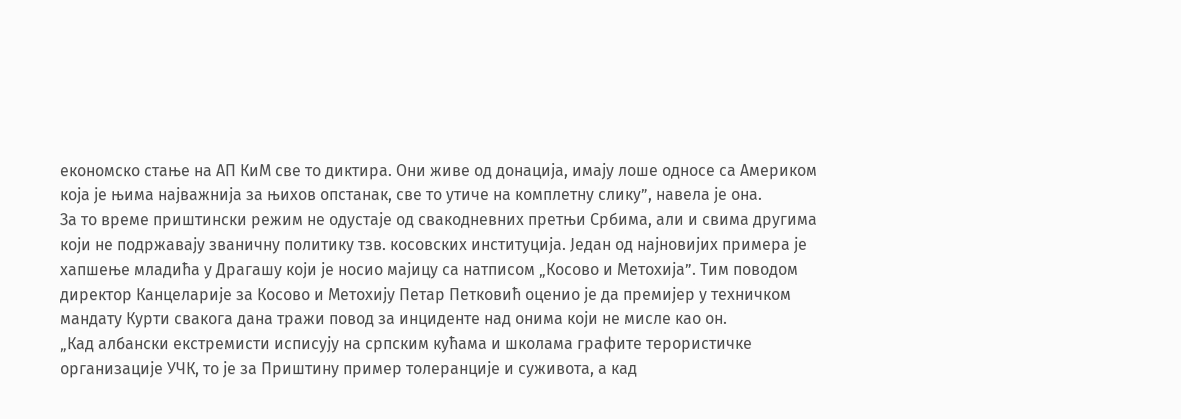економско стање на АП КиМ све то диктира. Они живе од донација, имају лоше односе са Америком која је њима најважнија за њихов опстанак, све то утиче на комплетну слику”, навела је она.
За то време приштински режим не одустаје од свакодневних претњи Србима, али и свима другима који не подржавају званичну политику тзв. косовских институција. Један од најновијих примера је хапшење младића у Драгашу који је носио мајицу са натписом „Косово и Метохија”. Тим поводом директор Канцеларије за Косово и Метохију Петар Петковић оценио је да премијер у техничком мандату Курти свакога дана тражи повод за инциденте над онима који не мисле као он.
„Кад албански екстремисти исписују на српским кућама и школама графите терористичке организације УЧК, то је за Приштину пример толеранције и суживота, а кад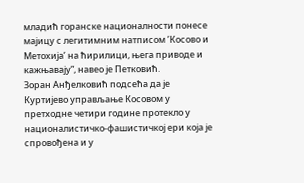младић горанске националности понесе мајицу с легитимним натписом ’Косово и Метохија’ на ћирилици, њега приводе и кажњавају”, навео је Петковић.
Зоран Анђелковић подсећа да је Куртијево управљање Косовом у претходне четири године протекло у националистичко-фашистичкој ери која је спровођена и у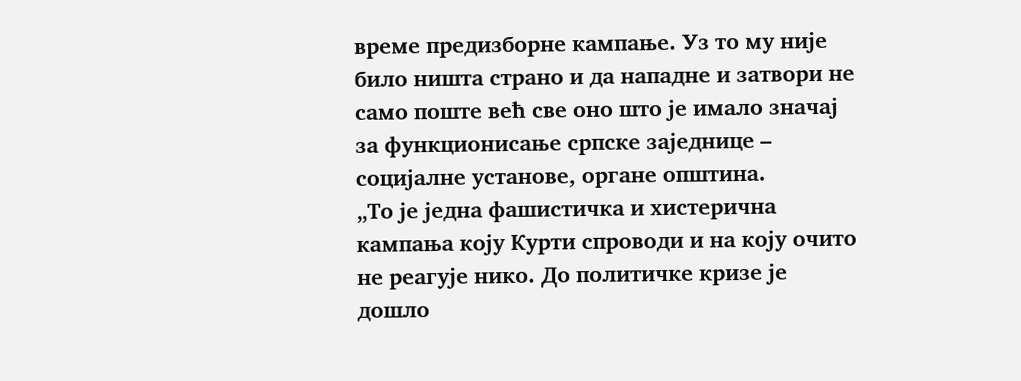време предизборне кампање. Уз то му није било ништа страно и да нападне и затвори не само поште већ све оно што је имало значај за функционисање српске заједнице – социјалне установе, органе општина.
„То је једна фашистичка и хистерична кампања коју Курти спроводи и на коју очито не реагује нико. До политичке кризе је дошло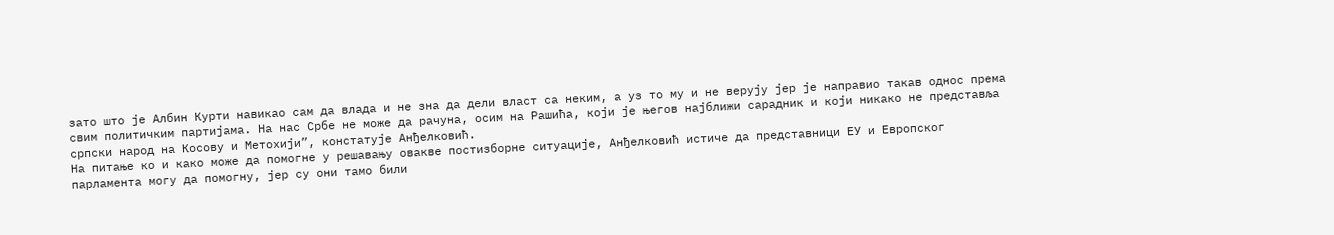зато што је Албин Курти навикао сам да влада и не зна да дели власт са неким, а уз то му и не верују јер је направио такав однос према свим политичким партијама. На нас Србе не може да рачуна, осим на Рашића, који је његов најближи сарадник и који никако не представља српски народ на Косову и Метохији”, констатује Анђелковић.
На питање ко и како може да помогне у решавању овакве постизборне ситуације, Анђелковић истиче да представници ЕУ и Европског парламента могу да помогну, јер су они тамо били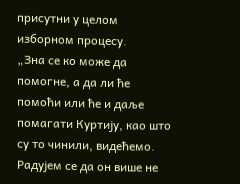присутни у целом изборном процесу.
„Зна се ко може да помогне, а да ли ће помоћи или ће и даље помагати Куртију, као што су то чинили, видећемо. Радујем се да он више не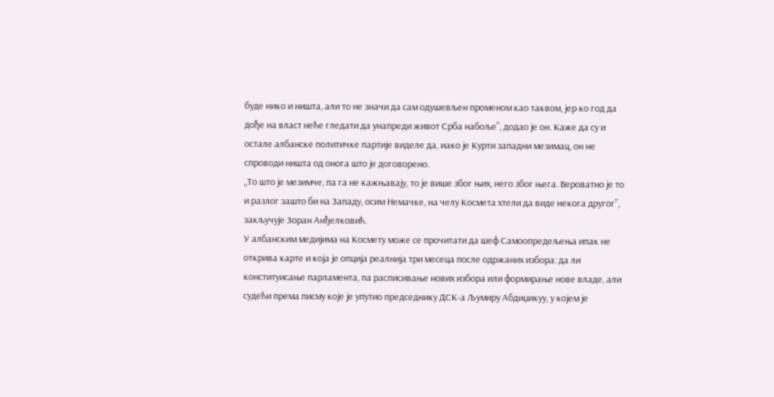буде нико и ништа, али то не значи да сам одушевљен променом као таквом, јер ко год да дође на власт неће гледати да унапреди живот Срба набоље”, додао је он. Каже да су и остале албанске политичке партије виделе да, иако је Курти западни мезимац, он не спроводи ништа од онога што је договорено.
„То што је мезимче, па га не кажњавају, то је више због њих, него због њега. Вероватно је то и разлог зашто би на Западу, осим Немачке, на челу Космета хтели да виде некога другог”, закључује Зоран Анђелковић.
У албанским медијима на Космету може се прочитати да шеф Самоопредељења ипак не открива карте и која је опција реалнија три месеца после одржаних избора: да ли конституисање парламента, па расписивање нових избора или формирање нове владе, али судећи према писму које је упутио председнику ДСК-а Љумиру Абдиџикуу, у којем је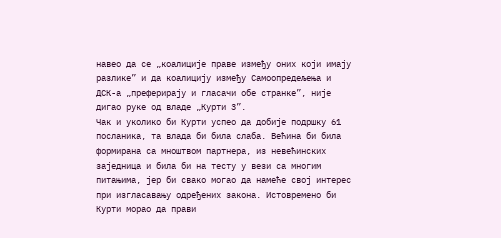навео да се „коалиције праве између оних који имају разлике” и да коалицију између Самоопредељења и ДСК-а „преферирају и гласачи обе странке”, није дигао руке од владе „Курти 3”.
Чак и уколико би Курти успео да добије подршку 61 посланика, та влада би била слаба. Већина би била формирана са мноштвом партнера, из невећинских заједница и била би на тесту у вези са многим питањима, јер би свако могао да намеће свој интерес при изгласавању одређених закона. Истовремено би Курти морао да прави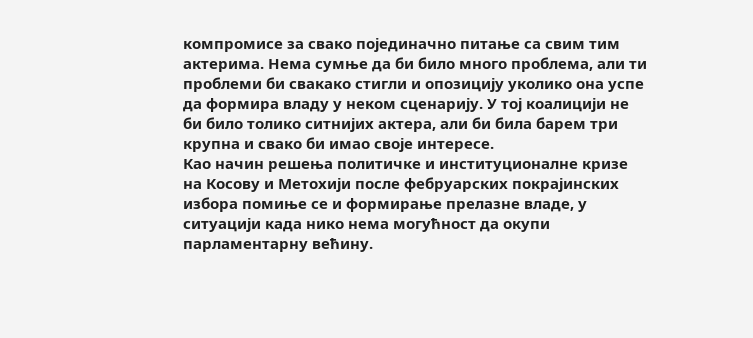компромисе за свако појединачно питање са свим тим актерима. Нема сумње да би било много проблема, али ти проблеми би свакако стигли и опозицију уколико она успе да формира владу у неком сценарију. У тој коалицији не би било толико ситнијих актера, али би била барем три крупна и свако би имао своје интересе.
Као начин решења политичке и институционалне кризе на Косову и Метохији после фебруарских покрајинских избора помиње се и формирање прелазне владе, у ситуацији када нико нема могућност да окупи парламентарну већину.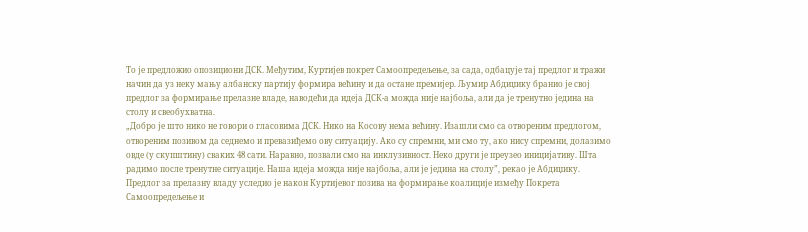То је предложио опозициони ДСК. Међутим, Куртијев покрет Самоопредељење, за сада, одбацује тај предлог и тражи начин да уз неку мању албанску партију формира већину и да остане премијер. Љумир Абдиџику бранио је свој предлог за формирање прелазне владе, наводећи да идеја ДСК-а можда није најбоља, али да је тренутно једина на столу и свеобухватна.
„Добро је што нико не говори о гласовима ДСК. Нико на Косову нема већину. Изашли смо са отвореним предлогом, отвореним позивом да седнемо и превазиђемо ову ситуацију. Ако су спремни, ми смо ту, ако нису спремни, долазимо овде (у скупштину) сваких 48 сати. Наравно, позвали смо на инклузивност. Неко други је преузео иницијативу. Шта радимо после тренутне ситуације. Наша идеја можда није најбоља, али је једина на столу”, рекао је Абдиџику.
Предлог за прелазну владу уследио је након Куртијевог позива на формирање коалиције између Покрета Самоопредељење и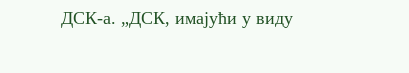ДСК-а. „ДСК, имајући у виду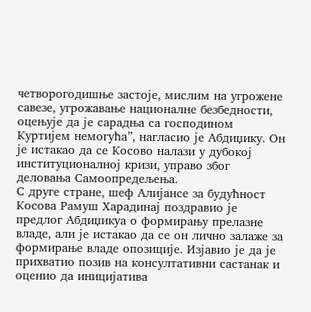четворогодишње застоје, мислим на угрожене савезе, угрожавање националне безбедности, оцењује да је сарадња са господином Куртијем немогућа”, нагласио је Абдиџику. Он је истакао да се Косово налази у дубокој институционалној кризи, управо због деловања Самоопредељења.
С друге стране, шеф Алијансе за будућност Косова Рамуш Харадинај поздравио је предлог Абдиџикуа о формирању прелазне владе, али је истакао да се он лично залаже за формирање владе опозиције. Изјавио је да је прихватио позив на консултативни састанак и оценио да иницијатива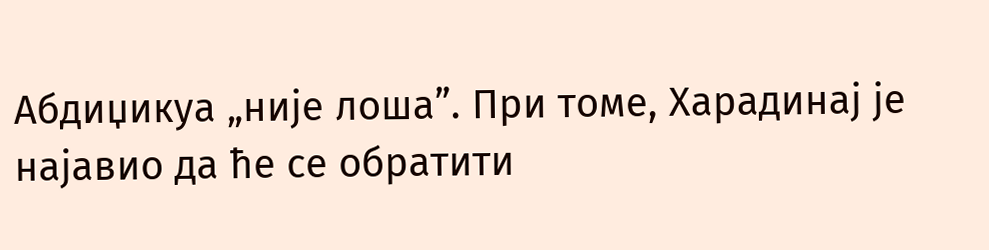Абдиџикуа „није лоша”. При томе, Харадинај је најавио да ће се обратити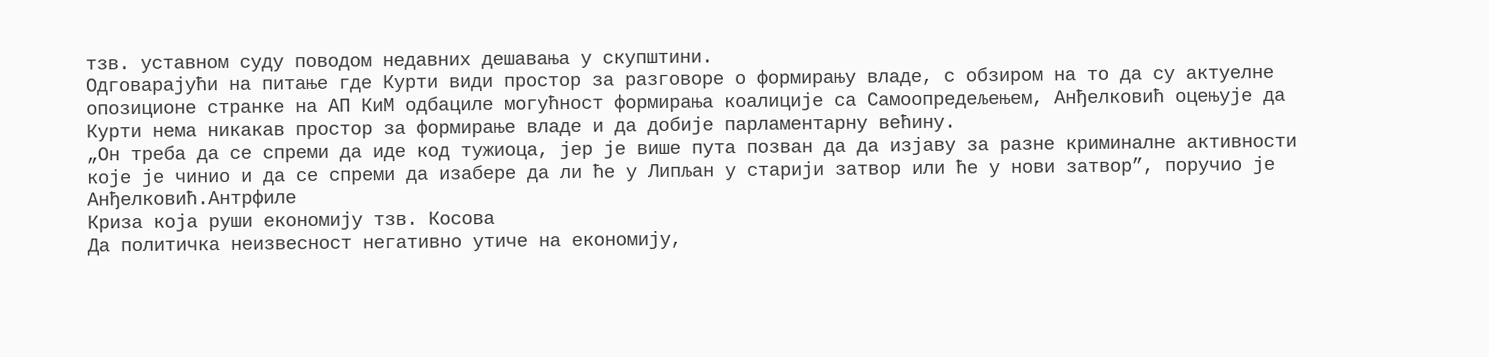тзв. уставном суду поводом недавних дешавања у скупштини.
Одговарајући на питање где Курти види простор за разговоре о формирању владе, с обзиром на то да су актуелне опозиционе странке на АП КиМ одбациле могућност формирања коалиције са Самоопредељењем, Анђелковић оцењује да Курти нема никакав простор за формирање владе и да добије парламентарну већину.
„Он треба да се спреми да иде код тужиоца, јер је више пута позван да да изјаву за разне криминалне активности које је чинио и да се спреми да изабере да ли ће у Липљан у старији затвор или ће у нови затвор”, поручио је Анђелковић.Антрфиле
Криза која руши економију тзв. Косова
Да политичка неизвесност негативно утиче на економију,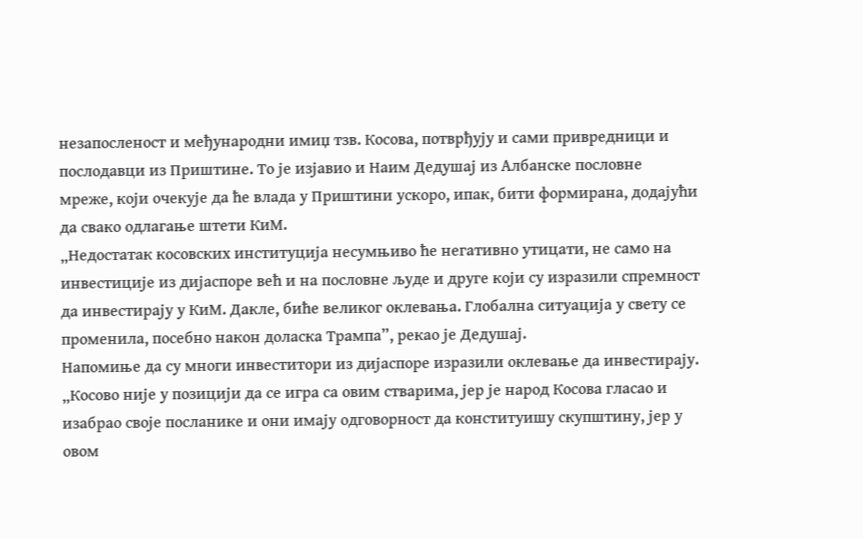незапосленост и међународни имиџ тзв. Косова, потврђују и сами привредници и послодавци из Приштине. То је изјавио и Наим Дедушај из Албанске пословне мреже, који очекује да ће влада у Приштини ускоро, ипак, бити формирана, додајући да свако одлагање штети КиМ.
„Недостатак косовских институција несумњиво ће негативно утицати, не само на инвестиције из дијаспоре већ и на пословне људе и друге који су изразили спремност да инвестирају у КиМ. Дакле, биће великог оклевања. Глобална ситуација у свету се променила, посебно након доласка Трампа”, рекао је Дедушај.
Напомиње да су многи инвеститори из дијаспоре изразили оклевање да инвестирају.
„Косово није у позицији да се игра са овим стварима, јер је народ Косова гласао и изабрао своје посланике и они имају одговорност да конституишу скупштину, јер у овом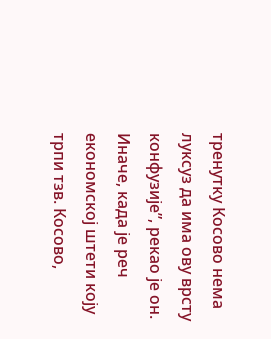тренутку Косово нема луксуз да има ову врсту конфузије”, рекао је он.
Иначе, када је реч економској штети коју трпи тзв. Косово,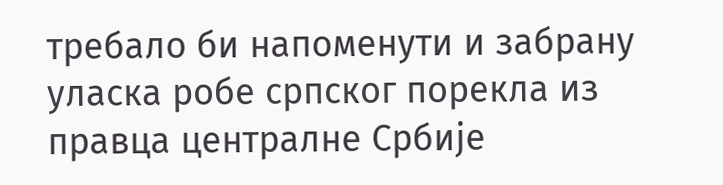требало би напоменути и забрану уласка робе српског порекла из правца централне Србије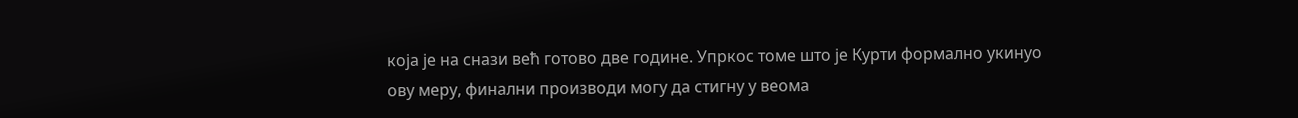која је на снази већ готово две године. Упркос томе што је Курти формално укинуо ову меру, финални производи могу да стигну у веома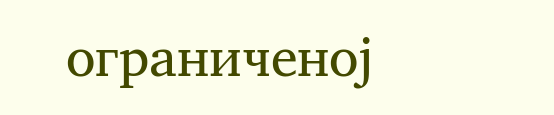ограниченој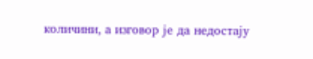количини, а изговор је да недостају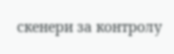скенери за контролу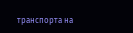транспорта на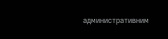административним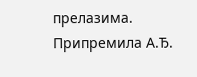прелазима.
Припремила А.Ђ.